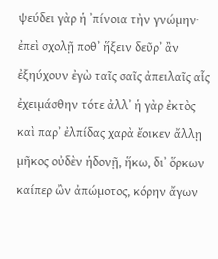ψεύδει γὰρ ἡ ʼπίνοια τὴν γνώμην· ἐπεὶ σχολῇ ποθʼ ἥξειν δεῦρʼ ἂν ἐξηύχουν ἐγὼ ταῖς σαῖς ἀπειλαῖς αἷς ἐχειμάσθην τότε ἀλλʼ ἡ γὰρ ἐκτὸς καὶ παρʼ ἐλπίδας χαρὰ ἔοικεν ἄλλῃ μῆκος οὐδὲν ἡδονῇ, ἥκω, διʼ ὅρκων καίπερ ὢν ἀπώμοτος, κόρην ἄγων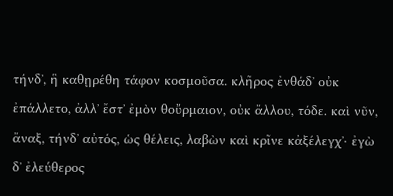τήνδʼ, ἣ καθῃρέθη τάφον κοσμοῦσα. κλῆρος ἐνθάδʼ οὐκ ἐπάλλετο, ἀλλʼ ἔστʼ ἐμὸν θοὔρμαιον, οὐκ ἄλλου, τόδε. καὶ νῦν, ἄναξ, τήνδʼ αὐτός, ὡς θέλεις, λαβὼν καὶ κρῖνε κἀξέλεγχʼ· ἐγὼ δʼ ἐλεύθερος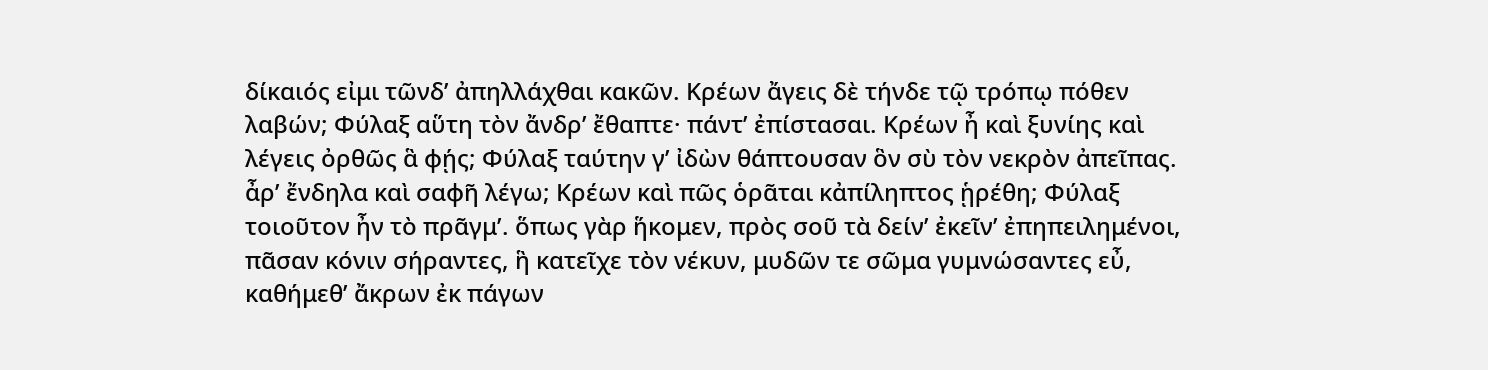δίκαιός εἰμι τῶνδʼ ἀπηλλάχθαι κακῶν. Κρέων ἄγεις δὲ τήνδε τῷ τρόπῳ πόθεν λαβών; Φύλαξ αὕτη τὸν ἄνδρʼ ἔθαπτε· πάντʼ ἐπίστασαι. Κρέων ἦ καὶ ξυνίης καὶ λέγεις ὀρθῶς ἃ φῄς; Φύλαξ ταύτην γʼ ἰδὼν θάπτουσαν ὃν σὺ τὸν νεκρὸν ἀπεῖπας. ἆρʼ ἔνδηλα καὶ σαφῆ λέγω; Κρέων καὶ πῶς ὁρᾶται κἀπίληπτος ᾑρέθη; Φύλαξ τοιοῦτον ἦν τὸ πρᾶγμʼ. ὅπως γὰρ ἥκομεν, πρὸς σοῦ τὰ δείνʼ ἐκεῖνʼ ἐπηπειλημένοι, πᾶσαν κόνιν σήραντες, ἣ κατεῖχε τὸν νέκυν, μυδῶν τε σῶμα γυμνώσαντες εὖ, καθήμεθʼ ἄκρων ἐκ πάγων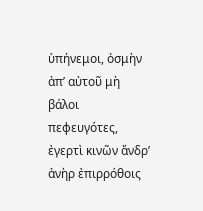ὑπήνεμοι, ὀσμὴν ἀπʼ αὐτοῦ μὴ βάλοι πεφευγότες, ἐγερτὶ κινῶν ἄνδρʼ ἀνὴρ ἐπιρρόθοις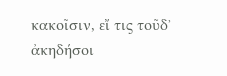κακοῖσιν, εἴ τις τοῦδʼ ἀκηδήσοι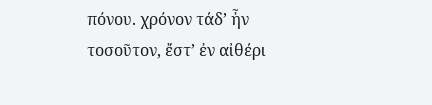πόνου. χρόνον τάδʼ ἦν τοσοῦτον, ἔστʼ ἐν αἰθέρι